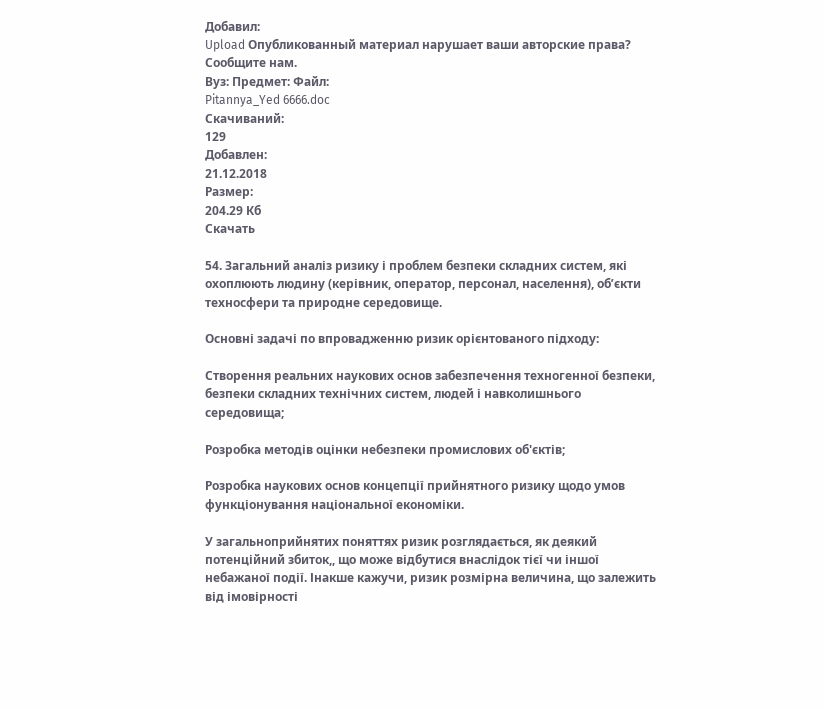Добавил:
Upload Опубликованный материал нарушает ваши авторские права? Сообщите нам.
Вуз: Предмет: Файл:
Pitannya_Yed 6666.doc
Скачиваний:
129
Добавлен:
21.12.2018
Размер:
204.29 Кб
Скачать

54. Загальний аналіз ризику і проблем безпеки складних систем, які охоплюють людину (керівник, оператор, персонал, населення), об’єкти техносфери та природне середовище.

Основні задачі по впровадженню ризик орієнтованого підходу:

Створення реальних наукових основ забезпечення техногенної безпеки, безпеки складних технічних систем, людей і навколишнього середовища;

Розробка методів оцінки небезпеки промислових об'єктів;

Розробка наукових основ концепції прийнятного ризику щодо умов функціонування національної економіки.

У загальноприйнятих поняттях ризик розглядається, як деякий потенційний збиток,, що може відбутися внаслідок тієї чи іншої небажаної події. Інакше кажучи, ризик розмірна величина, що залежить від імовірності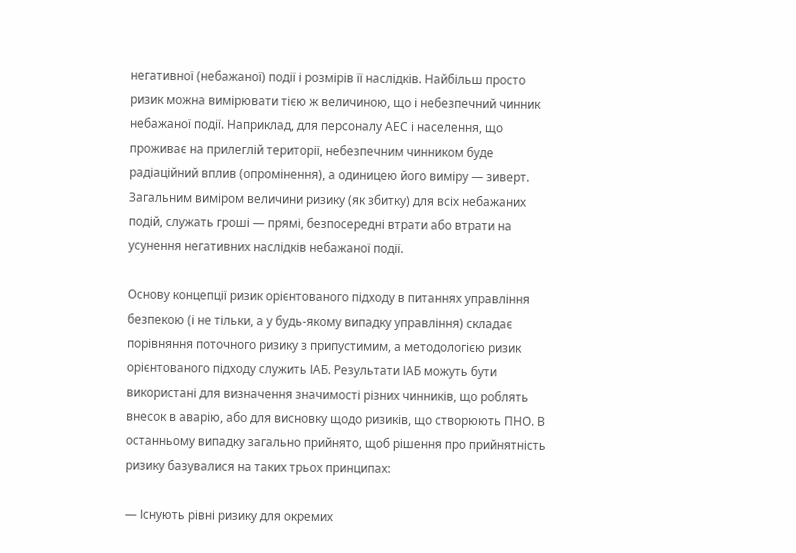негативної (небажаної) події і розмірів її наслідків. Найбільш просто ризик можна вимірювати тією ж величиною, що і небезпечний чинник небажаної події. Наприклад, для персоналу АЕС і населення, що проживає на прилеглій території, небезпечним чинником буде радіаційний вплив (опромінення), а одиницею його виміру — зиверт. Загальним виміром величини ризику (як збитку) для всіх небажаних подій, служать гроші — прямі, безпосередні втрати або втрати на усунення негативних наслідків небажаної події.

Основу концепції ризик орієнтованого підходу в питаннях управління безпекою (і не тільки, а у будь-якому випадку управління) складає порівняння поточного ризику з припустимим, а методологією ризик орієнтованого підходу служить ІАБ. Результати ІАБ можуть бути використані для визначення значимості різних чинників, що роблять внесок в аварію, або для висновку щодо ризиків, що створюють ПНО. В останньому випадку загально прийнято, щоб рішення про прийнятність ризику базувалися на таких трьох принципах:

— Існують рівні ризику для окремих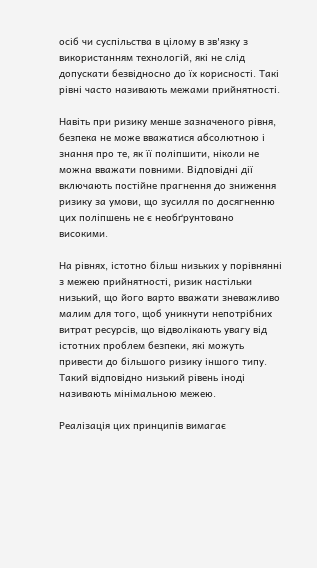осіб чи суспільства в цілому в зв'язку з використанням технологій, які не слід допускати безвідносно до їх корисності. Такі рівні часто називають межами прийнятності.

Навіть при ризику менше зазначеного рівня, безпека не може вважатися абсолютною і знання про те, як її поліпшити, ніколи не можна вважати повними. Відповідні дії включають постійне прагнення до зниження ризику за умови, що зусилля по досягненню цих поліпшень не є необґрунтовано високими.

На рівнях, істотно більш низьких у порівнянні з межею прийнятності, ризик настільки низький, що його варто вважати зневажливо малим для того, щоб уникнути непотрібних витрат ресурсів, що відволікають увагу від істотних проблем безпеки, які можуть привести до більшого ризику іншого типу. Такий відповідно низький рівень іноді називають мінімальною межею.

Реалізація цих принципів вимагає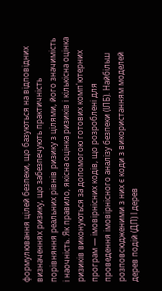формулювання цілей безпеки, що базуються на відповідних визначеннях ризику, що забезпечують практичність порівняння реальних рівнів ризику з цілями, його значимість і наочність. Як правило, якісна оцінка ризиків і кількісна оцінка ризиків виконуються за допомогою готових комп'ютерних програм — імовірнісних кодів, що розроблені для проведення імовірнісного аналізу безпеки (ІЛБ). Найбільш розповсюдженими з них є коди з використанням моделей дерев подій (ДП) І дерев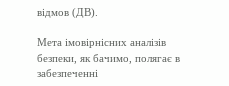відмов (ДВ).

Мета імовірнісних аналізів безпеки, як бачимо, полягає в забезпеченні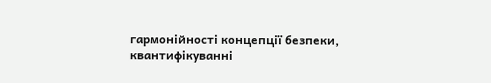гармонійності концепції безпеки, квантифікуванні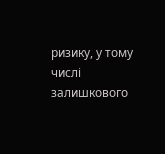ризику, у тому числі залишкового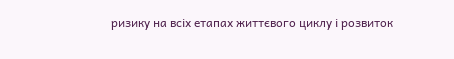ризику на всіх етапах життєвого циклу і розвиток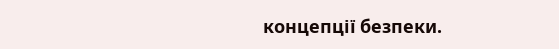концепції безпеки.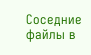Соседние файлы в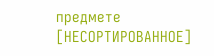предмете [НЕСОРТИРОВАННОЕ]